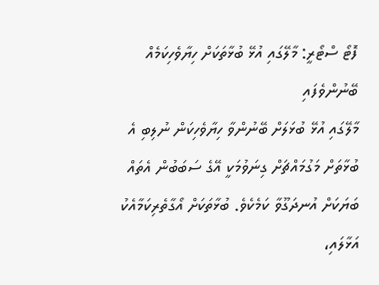ފޮޓޯ ސްޓޯރީ: މާލޭގައި އުޅޭ ބުޅާތަކަށް ހިޔާވެހިކަމެއް ބޭނުންވެފައި
މާލޭގައި އުޅޭ ބުޅަލަށް ބޭނުންވާ ހިޔާވެހިކަން ނުލިބި އެ ބުޅާތަށް މަގުމައްޗަށް ގިނަވުމަކީ އޭގެ ސަބަބުން އެތައް ބަޔަކަށް އުނދަގޫވާ ކަމެކެވެ. ބުޅާތަކަށް އޯގާތެރިކަމާއެކު އަޅާލައި،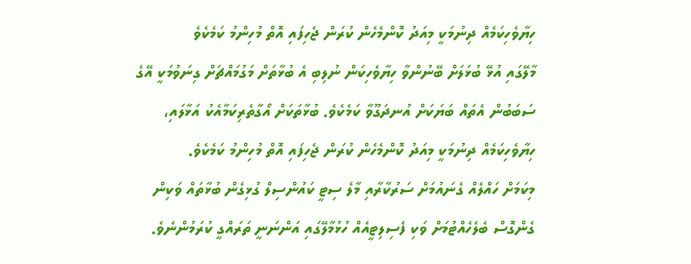ހިޔާވެހިކަމެއް ދިނުމަކީ މިއަދު ކޮންމެހެން ކުރަން ޖެހިފައި އޮތް މުހިންމު ކަމެކެވެ
މާލޭގައި އުޅޭ ބުޅަލަށް ބޭނުންވާ ހިޔާވެހިކަން ނުލިބި އެ ބުޅާތަށް މަގުމައްޗަށް ގިނަވުމަކީ އޭގެ ސަބަބުން އެތައް ބަޔަކަށް އުނދަގޫވާ ކަމެކެވެ. ބުޅާތަކަށް އޯގާތެރިކަމާއެކު އަޅާލައި، ހިޔާވެހިކަމެއް ދިނުމަކީ މިއަދު ކޮންމެހެން ކުރަން ޖެހިފައި އޮތް މުހިންމު ކަމެކެވެ.
މިކަމަށް ހައްލެއް ގެނައުމަށް ސަރުކާރާއި މާލެ ސިޓީ ކައުންސިލް ގުޅިގެން ބުޅާތައް ވަކިން ގެންގޮސް ބެލެހެއްޓުމަށް ވަކި ފެސިލިޓީއެއް ހުޅުމާލޭގައި އަންނަނީ ތަރައްގީ ކުރަމުންނެވެ.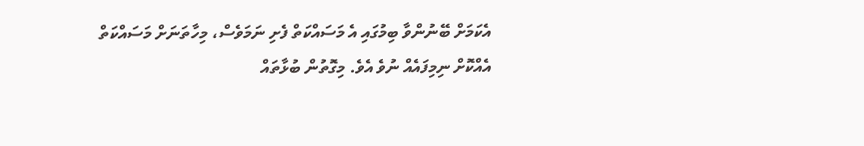އެކަމަށް ބޭނުންވާ ބިމުގައި އެ މަސައްކަތް ފެށި ނަމަވެސް، މިހާތަނަށް މަސައްކަތް އެއްކޮށް ނިމިފައެއް ނުވެ އެވެ. މިގޮތުން ބުޅާތައް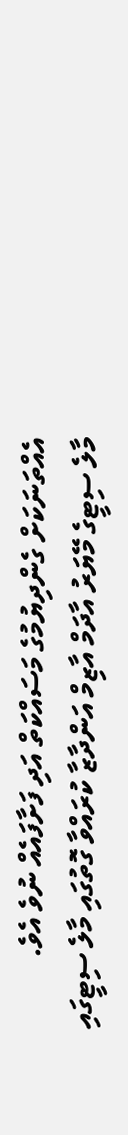އެއްތަނަކަށް ގެންދިޔުމުގެ މަސައްކަތް އަދި ފަށާފައެއް ނުވެ އެވެ.
މާލެ ސިޓީގެ މޭޔަރު އާދަމް އާޒިމް އަންދާޒާ ކުރައްވާ ގޮތުގައި މާލެ ސިޓީގައި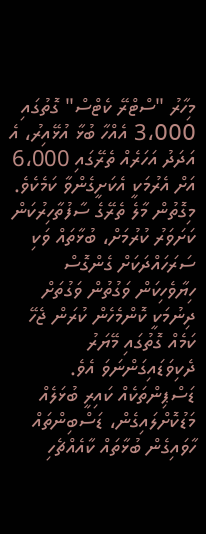މިހާރު "ސްޓްރޭ ކެޓްސް" ގޮތުގައި 3،000 އެއްހާ ބުޅާ އުޅޭއިރު، އެ އަދަދު އަހަރެއް ތެރޭގައި 6،000 އަށް އެރުމަކީ އެކަށީގެންވާ ކަމެކެވެ. މިގޮތުން މާލެ ތެރޭގެ ސާފުތާހިރުކަން ކަށަވަރު ކުރުމަށް، ބުޅާތައް ވަކި ސަރަހައްދަކަށް ގެންގޮސް ހިޔާވެހިކަން ވަގުތުން ވަގުތަށް ދިނުމަކީ ކޮންމެހެން ކުރަން ޖެހޭ ކަމެއް ގޮތުގައި މޭޔަރު ދެކިވަޑައިގަންނަވަ އެވެ.
ޑަސްޕިންތަކެއް ކައިރީ ބުޅަލެއް މަޑުކޮށްލައިގެން، ޑަސްބިންތައް ހާވައިގެން ބުޅާތައް ކާއެއްޗެހި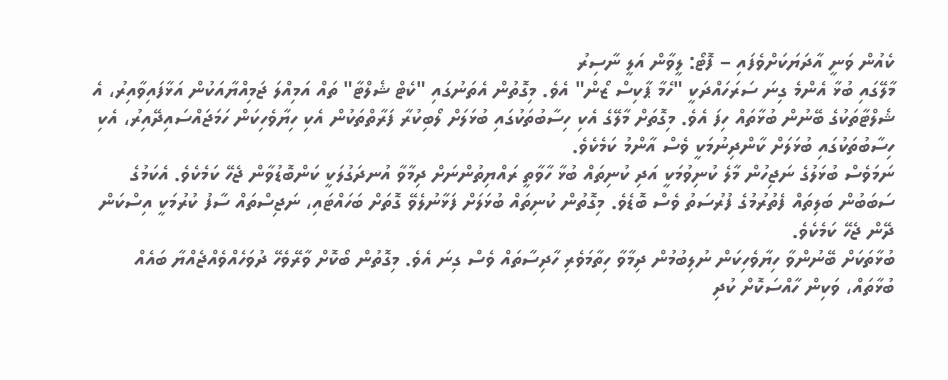ކެއުން ވަނީ އާދަޔަކަށްވެފައި – ފޮޓޯ: ލީވާން އަލީ ނާސިރު
މާލޭގައި ބުޅާ އެންމެ ގިނަ ސަރަހައްދަކީ "ހެމާ ޕާކިސް ޒޯން" އެވެ. މިގޮތުން އެތަނުގައި "ކެޓް ޝެލްޓާ" ތައް އަމިއްލަ ޖަމިއްޔާއަކުން އަޅާފައިވާއިރު، އެ ޝެލްޓާތަކުގެ ބޭނުން ބުޅާތައް ހިފަ އެވެ. މިގޮތަށް މާލޭގެ އެކި ހިސާބުތަކުގައި ބުޅަލަށް ލޯބިކުރާ ފަރާތްތަކުން އެކި ހިޔާވެހިކަން ހަމަޖައްސައިދޭއިރު، އެކި ހިސާބުތަކުގައި ބުޅަލަށް ކާންދިނުމަކީ ވެސް އާންމު ކަމެކެވެ.
ނަމަވެސް ބުޅަލުގެ ނަޖިހުން މާލެ ކުނިވުމަކީ އަދި ކުނިތައް ބުޅާ ހާވާތީ ރައްޔިތުންނަށް ދިމާވާ އުނދަގުލަކީ ކަންބޮޑުވާން ޖެހޭ ކަމެކެވެ. އެކަމުގެ ސަބަބުން ބަލިތައް ފެތުރުމުގެ ފުރުސަތު ވެސް ބޮޑެވެ. މިގޮތުން ކުނިތައް ބުޅަލަށް ފަޅާނުލެވޭ ގޮތަށް ބަހައްޓައި، ނަޖިސްތައް ސާފު ކުރުމަކީ އިސްކަން ދޭން ޖެހޭ ކަމެކެވެ.
ބުޅާތަކަށް ބޭނުންވާ ހިޔާވެހިކަން ނުލިބުމުން ދިމާވާ ހިތާމަވެރި ހާދިސާތައް ވެސް ގިނަ އެވެ. މިގޮތުން ބޯކޮށް ވާރޭވެހޭ ދުވަހެއްވެއްޖެއްޔާ ބައެއް ބުޅާތައް، ވަކިން ހާއްސަކޮށް ކުދި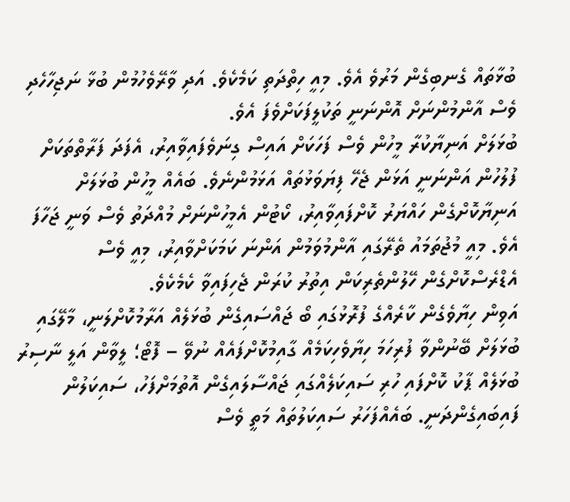ބުޅާތައް ގެނބިގެން މަރުވެ އެވެ. މިއީ ހިތްދަތި ކަމެކެވެ. އަދި ވާރޭވެހުމުން ބުޅާ ނަޖިހާހެދި ވެސް އާންމުންނަށް އޮންނަނީ ތަކުލީފަކަށްވެފަ އެވެ.
ބުޅަލަށް އަނިޔާކުރާ މީހުން ވެސް ފަހަކަށް އައިސް ގިނަވެފައިވާއިރު، އެފަދަ ފަރާތްތަކަށް ފުލުހުން އަންނަނީ އަޅަން ޖެހޭ ފިޔަވަޅުތައް އަޅަމުންނެވެ. ބައެއް މީހުން ބުޅަލަށް އަނިޔާކޮށްގެން ހައްޔަރު ކޮށްފައިވާއިރު، ކޯޓުން އެމީހުންނަށް މުއްދަތު ވެސް ވަނީ ޖަހާފަ އެވެ. މިއީ މުޖުތަމައު ތެރޭގައި އާންމުވަމުން އަންނަ ކަމަކަށްވާއިރު، މިއީ ވެސް އެޑްރެސްކޮށްގެން ހޭލުންތެރިކަން އިތުރު ކުރަން ޖެހިފައިވާ ކެމެކެވެ.
އަވިން ހިޔާވެގެން ކާރެއްގެ ފުރޮޅުގައި ބޯ ޖައްސައިގެން ބުޅަލެއް އަރާމުކޮށްލަނީ، މާލޭގައި ބުޅަލަށް ބޭނުންވާ ފުރިހަމަ ހިޔާވެހިކަމެއް ގާއިމުކޮށްފައެއް ނުވޭ – ފޮޓޯ؛ ލީވާން އަލީ ނާސިރު
ބުޅަލެއް ޕާކު ކޮށްފައި ހުރި ސައިކަލެއްގައި ޖައްސާލައިގެން އޮތުމަށްފަހު، ސައިކަލުން ފައިބައިގެންދަނީ. ބައެއްފަހަރު ސައިކަލުތައް މަތީ ވެސް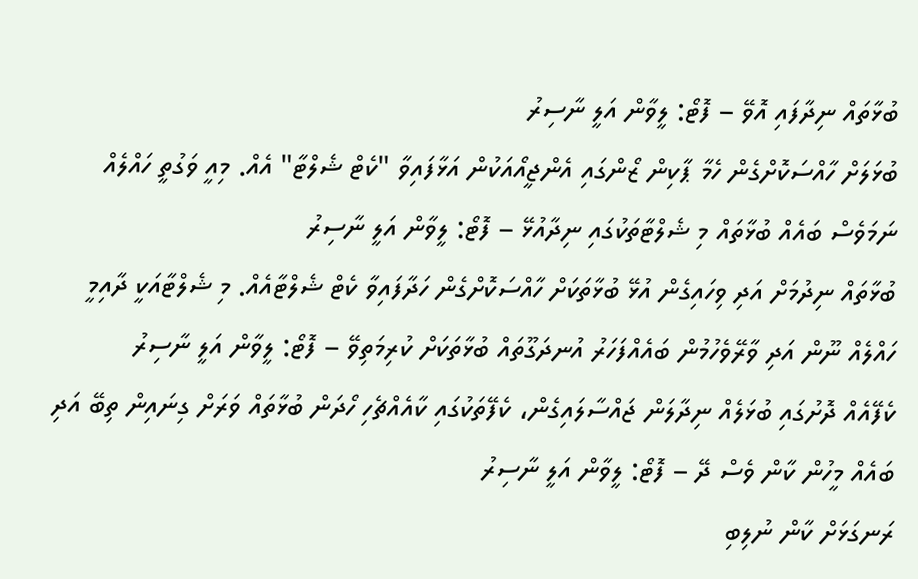ބުޅާތައް ނިދާފައި އޮވޭ – ފޮޓޯ: ލީވާން އަލީ ނާސިރު
ބުޅަލަށް ހާއްސަކޮށްގެން ހެމާ ޕާކިން ޒޯންގައި އެންޖީއޯއަކުން އަޅާފައިވާ "ކެޓް ޝެލްޓާ" އެއް. މިއީ ވަގުތީ ހައްލެއް ނަމަވެސް ބައެއް ބުޅާތައް މި ޝެލްޓާތަކުގައި ނިދާއުޅޭ – ފޮޓޯ: ލީވާން އަލީ ނާސިރު
ބުޅާތައް ނިދުމަށް އަދި ވިހައިގެން އުޅޭ ބުޅާތަކަށް ހާއްސަކޮށްގެން ހަދާފައިވާ ކެޓް ޝެލްޓާއެއް. މި ޝެލްޓާއަކީ ދާއިމީ ހައްލެއް ނޫން އަދި ވާރޭވެހުމުން ބައެއްފަހަރު އުނދަގޫތައް ބުޅާތަކަށް ކުރިމަތިވޭ – ފޮޓޯ: ލީވާން އަލީ ނާސިރު
ކެފޭއެއް ދޮށުގައި ބުޅަލެއް ނިދާލަން ޖައްސާލައިގެން، ކެފޭތަކުގައި ކާއެއްޗެހި ހޯދަން ބުޅާތައް ވަރަށް ގިނައިން ތިބޭ އަދި ބައެއް މީހުން ކާން ވެސް ދޭ – ފޮޓޯ: ލީވާން އަލީ ނާސިރު
ރަނގަޅަށް ކާން ނުލިބި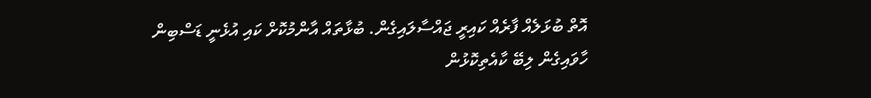އޮތް ބުޅަލެއް ފާރެއް ކައިރީ ޖައްސާލައިގެން. ބުޅާތައް އާންމުކޮށް ކައި އުޅެނީ ޑަސްބިން ހާވައިގެން ލިބޭ ކާއެތިކޮޅުން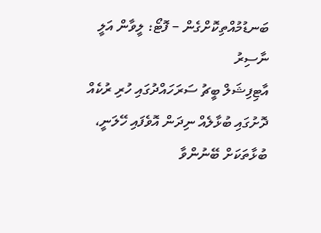ބަނޑުމުއްތިކޮށްގެން – ފޮޓޯ: ލީވާން އަލީ ނާސިރު
އާޓިފިޝަލް ބީޗު ސަރަހައްދުގައި ހުރި ރުކެއް ދޮށުގައި ބުޅާލެއް ނިދަން އޮވެފައި ހޭލަނީ، ބުޅާތަކަށް ބޭނުންވާ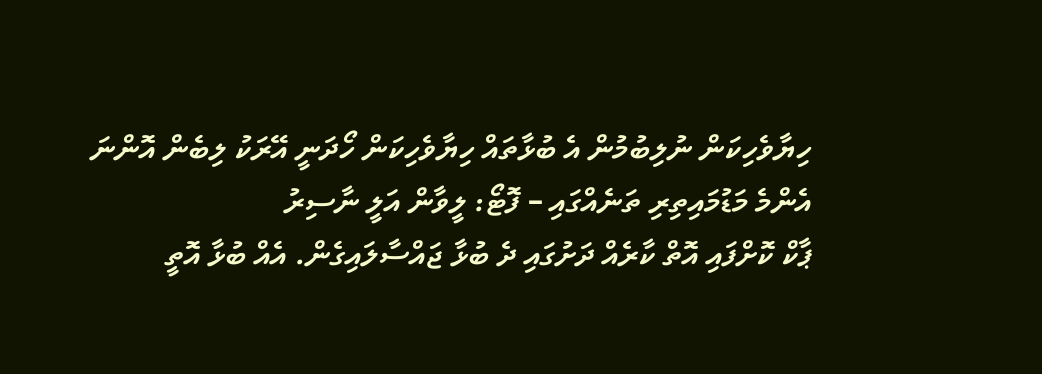ހިޔާވެހިކަން ނުލިބުމުން އެ ބުޅާތައް ހިޔާވެހިކަން ހޯދަނީ އޭރަކު ލިބެން އޮންނަ އެންމެ މަޑުމައިތިރި ތަނެއްގައި – ފޮޓޯ: ލީވާން އަލީ ނާސިރު
ޕާކް ކޮށްފައި އޮތް ކާރެއް ދަށުގައި ދެ ބުޅާ ޖައްސާލައިގެން. އެއް ބުޅާ އޮތީ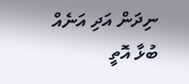ނިދަން އަދި އަނެއް ބުޅާ އޮތީ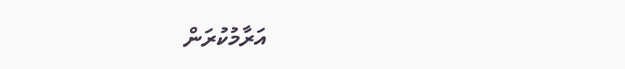އަރާމުކުރަން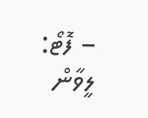– ފޮޓޯ: ލީވާން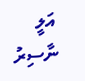އަލީ ނާސިރު